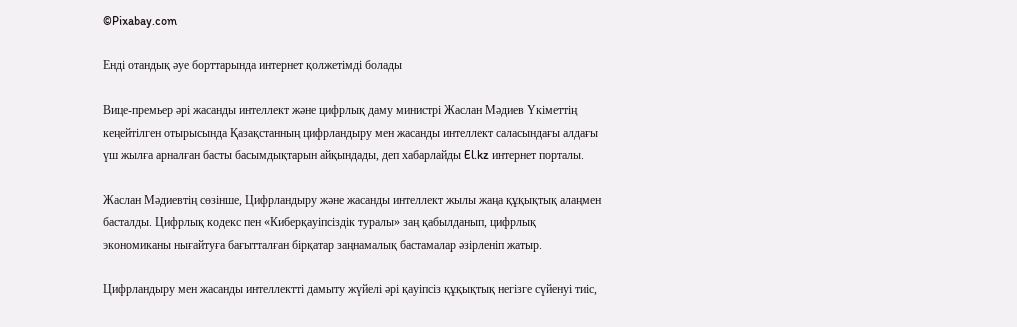©Pixabay.com

Енді отандық әуе борттарында интернет қолжетімді болады

Вице-премьер әрі жасанды интеллект және цифрлық даму министрі Жаслан Мәдиев Үкіметтің кеңейтілген отырысында Қазақстанның цифрландыру мен жасанды интеллект саласындағы алдағы үш жылға арналған басты басымдықтарын айқындады, деп хабарлайды El.kz интернет порталы.

Жаслан Мәдиевтің сөзінше, Цифрландыру және жасанды интеллект жылы жаңа құқықтық алаңмен басталды. Цифрлық кодекс пен «Киберқауіпсіздік туралы» заң қабылданып, цифрлық экономиканы нығайтуға бағытталған бірқатар заңнамалық бастамалар әзірленіп жатыр.

Цифрландыру мен жасанды интеллектті дамыту жүйелі әрі қауіпсіз құқықтық негізге сүйенуі тиіс,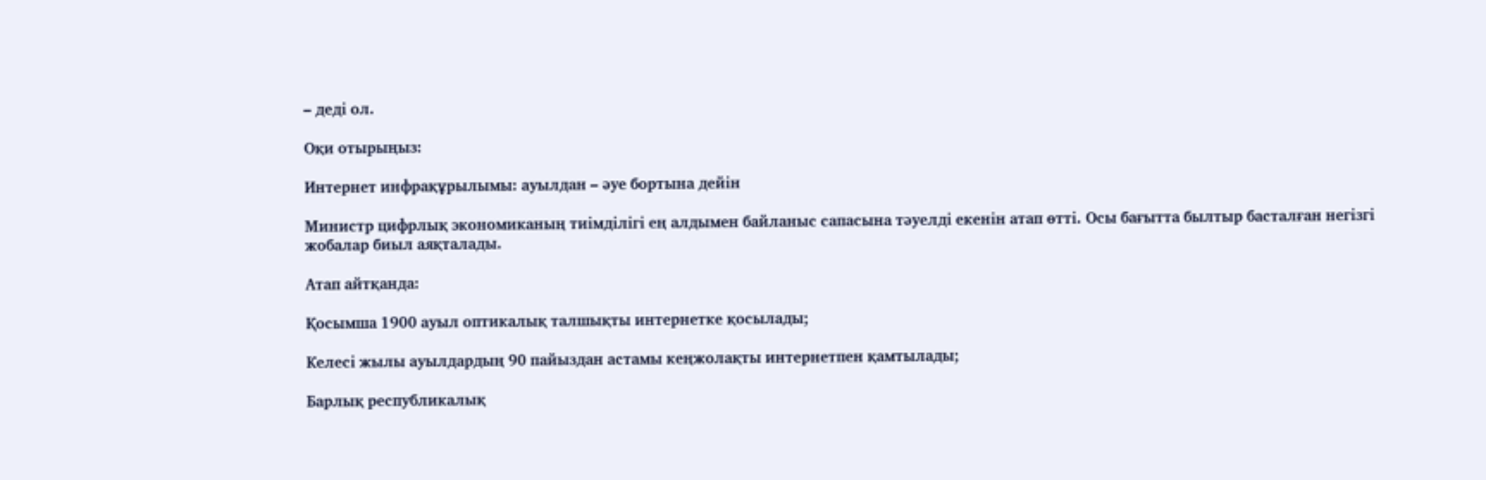– деді ол.

Оқи отырыңыз:

Интернет инфрақұрылымы: ауылдан – әуе бортына дейін

Министр цифрлық экономиканың тиімділігі ең алдымен байланыс сапасына тәуелді екенін атап өтті. Осы бағытта былтыр басталған негізгі жобалар биыл аяқталады.

Атап айтқанда:

Қосымша 1900 ауыл оптикалық талшықты интернетке қосылады;

Келесі жылы ауылдардың 90 пайыздан астамы кеңжолақты интернетпен қамтылады;

Барлық республикалық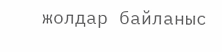жолдар байланыс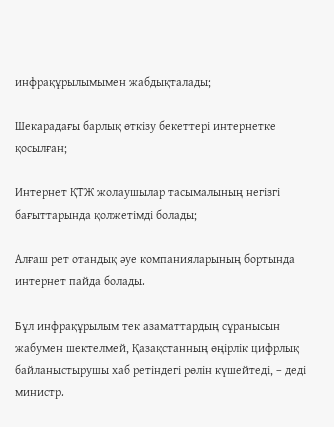инфрақұрылымымен жабдықталады;

Шекарадағы барлық өткізу бекеттері интернетке қосылған;

Интернет ҚТЖ жолаушылар тасымалының негізгі бағыттарында қолжетімді болады;

Алғаш рет отандық әуе компанияларының бортында интернет пайда болады.

Бұл инфрақұрылым тек азаматтардың сұранысын жабумен шектелмей, Қазақстанның өңірлік цифрлық байланыстырушы хаб ретіндегі рөлін күшейтеді, – деді министр.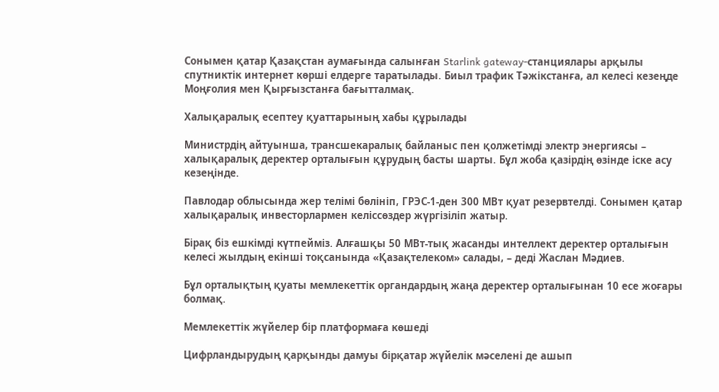Сонымен қатар Қазақстан аумағында салынған Starlink gateway-станциялары арқылы спутниктік интернет көрші елдерге таратылады. Биыл трафик Тәжікстанға, ал келесі кезеңде Моңғолия мен Қырғызстанға бағытталмақ.

Халықаралық есептеу қуаттарының хабы құрылады

Министрдің айтуынша, трансшекаралық байланыс пен қолжетімді электр энергиясы – халықаралық деректер орталығын құрудың басты шарты. Бұл жоба қазірдің өзінде іске асу кезеңінде.

Павлодар облысында жер телімі бөлініп, ГРЭС-1-ден 300 МВт қуат резервтелді. Сонымен қатар халықаралық инвесторлармен келіссөздер жүргізіліп жатыр.

Бірақ біз ешкімді күтпейміз. Алғашқы 50 МВт-тық жасанды интеллект деректер орталығын келесі жылдың екінші тоқсанында «Қазақтелеком» салады, – деді Жаслан Мәдиев.

Бұл орталықтың қуаты мемлекеттік органдардың жаңа деректер орталығынан 10 есе жоғары болмақ.

Мемлекеттік жүйелер бір платформаға көшеді

Цифрландырудың қарқынды дамуы бірқатар жүйелік мәселені де ашып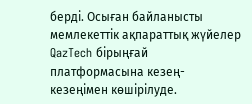берді. Осыған байланысты мемлекеттік ақпараттық жүйелер QazTech бірыңғай платформасына кезең-кезеңімен көшірілуде.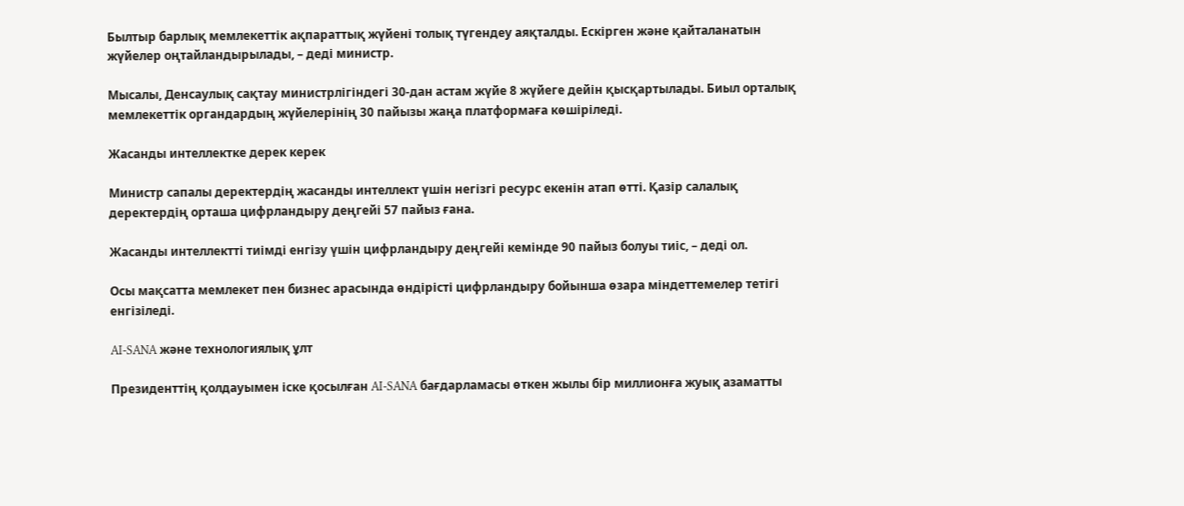Былтыр барлық мемлекеттік ақпараттық жүйені толық түгендеу аяқталды. Ескірген және қайталанатын жүйелер оңтайландырылады, – деді министр.

Мысалы, Денсаулық сақтау министрлігіндегі 30-дан астам жүйе 8 жүйеге дейін қысқартылады. Биыл орталық мемлекеттік органдардың жүйелерінің 30 пайызы жаңа платформаға көшіріледі.

Жасанды интеллектке дерек керек

Министр сапалы деректердің жасанды интеллект үшін негізгі ресурс екенін атап өтті. Қазір салалық деректердің орташа цифрландыру деңгейі 57 пайыз ғана.

Жасанды интеллектті тиімді енгізу үшін цифрландыру деңгейі кемінде 90 пайыз болуы тиіс, – деді ол.

Осы мақсатта мемлекет пен бизнес арасында өндірісті цифрландыру бойынша өзара міндеттемелер тетігі енгізіледі.

AI-SANA және технологиялық ұлт

Президенттің қолдауымен іске қосылған AI-SANA бағдарламасы өткен жылы бір миллионға жуық азаматты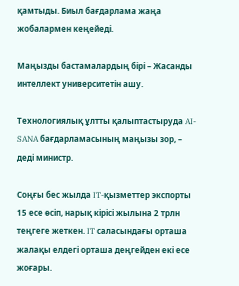қамтыды. Биыл бағдарлама жаңа жобалармен кеңейеді.

Маңызды бастамалардың бірі – Жасанды интеллект университетін ашу.

Технологиялық ұлтты қалыптастыруда AI-SANA бағдарламасының маңызы зор, – деді министр.

Соңғы бес жылда IT-қызметтер экспорты 15 есе өсіп, нарық кірісі жылына 2 трлн теңгеге жеткен. IT саласындағы орташа жалақы елдегі орташа деңгейден екі есе жоғары.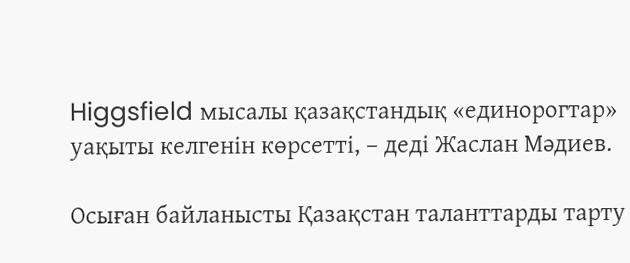Higgsfield мысалы қазақстандық «единорогтар» уақыты келгенін көрсетті, – деді Жаслан Мәдиев.

Осыған байланысты Қазақстан таланттарды тарту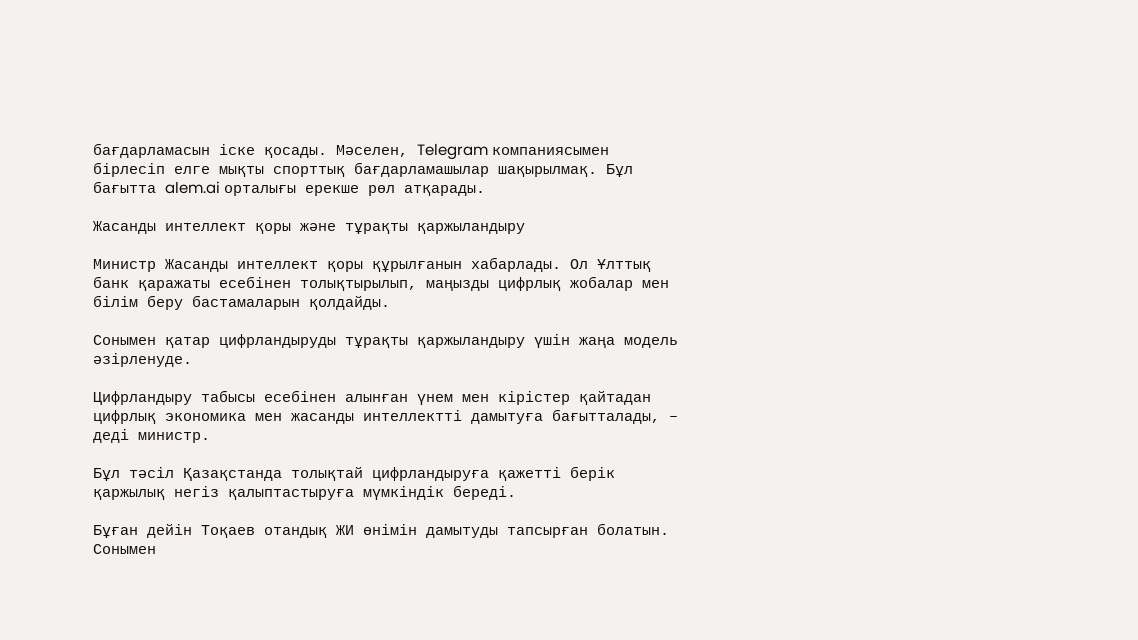бағдарламасын іске қосады. Мәселен, Telegram компаниясымен бірлесіп елге мықты спорттық бағдарламашылар шақырылмақ. Бұл бағытта alem.ai орталығы ерекше рөл атқарады.

Жасанды интеллект қоры және тұрақты қаржыландыру

Министр Жасанды интеллект қоры құрылғанын хабарлады. Ол Ұлттық банк қаражаты есебінен толықтырылып, маңызды цифрлық жобалар мен білім беру бастамаларын қолдайды.

Сонымен қатар цифрландыруды тұрақты қаржыландыру үшін жаңа модель әзірленуде.

Цифрландыру табысы есебінен алынған үнем мен кірістер қайтадан цифрлық экономика мен жасанды интеллектті дамытуға бағытталады, – деді министр.

Бұл тәсіл Қазақстанда толықтай цифрландыруға қажетті берік қаржылық негіз қалыптастыруға мүмкіндік береді.

Бұған дейін Тоқаев отандық ЖИ өнімін дамытуды тапсырған болатын. Сонымен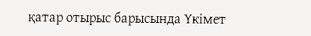қатар отырыс барысында Үкімет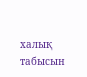халық табысын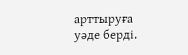арттыруға уәде берді.